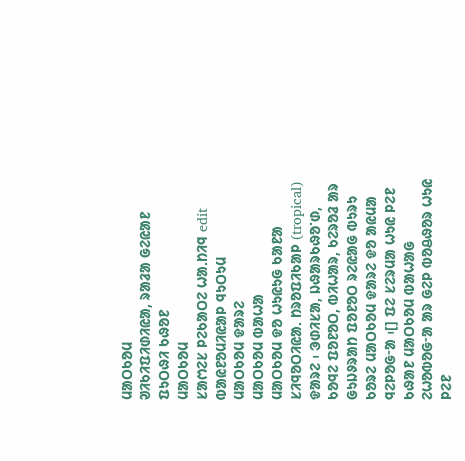ᱢᱟᱛᱠᱚᱢ
ᱣᱤᱠᱤᱯᱤᱰᱤᱭᱟ, ᱨᱟᱲᱟ ᱜᱮᱭᱟᱱ ᱯᱩᱛᱷᱤ ᱠᱷᱚᱱ
ᱢᱟᱛᱠᱚᱢ
ᱥᱟᱬᱮᱥ ᱞᱮᱠᱟᱛᱮ ᱦᱟᱹᱴᱤᱧ edit
ᱵᱟᱭᱱᱚᱢᱤᱭᱟᱞ ᱧᱩᱛᱩᱢ
ᱢᱟᱛᱠᱚᱢ ᱫᱟᱨᱮ
ᱢᱟᱛᱠᱚᱢ ᱵᱟᱦᱟ
ᱢᱟᱛᱠᱚᱢ ᱫᱚ ᱦᱩᱭᱩᱜ ᱠᱟᱱᱟ ᱥᱤᱧᱚᱛᱤᱭᱟᱹ ᱴᱨᱚᱯᱤᱠᱟᱞ (tropical) ᱫᱟᱨᱮ ᱾ ᱳᱰᱤᱥᱟ, ᱡᱷᱟᱨᱠᱷᱚᱸᱰ, ᱠᱚᱧᱮ ᱯᱚᱱᱚᱛ, ᱵᱤᱦᱟᱨ, ᱠᱮᱨᱚᱲ ᱟᱨ ᱜᱩᱡᱽᱨᱟᱴ ᱯᱚᱱᱚᱛ ᱨᱮᱭᱟᱜ ᱵᱩᱨᱩ ᱠᱚᱨᱮ ᱢᱟᱛᱠᱚᱢ ᱫᱟᱨᱮ ᱫᱚ ᱟᱭᱢᱟ ᱧᱮᱞᱚᱜᱼᱟ ᱾[] ᱯᱮ ᱥᱮᱨᱢᱟ ᱦᱩᱭ ᱞᱮᱱ ᱠᱷᱟᱱ ᱢᱟᱛᱠᱚᱢ ᱵᱟᱦᱟᱜ ᱮᱦᱚᱵᱚᱜᱼᱟ ᱟᱨ ᱜᱮᱞ ᱵᱚᱪᱷᱚᱨ ᱦᱩᱭ ᱞᱮᱱ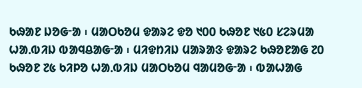ᱠᱷᱟᱱ ᱡᱚᱜᱼᱟ ᱾ ᱢᱟᱛᱠᱚᱢ ᱫᱟᱨᱮ ᱫᱚ ᱑᱐᱐ ᱠᱷᱚᱱ ᱑᱕᱐ ᱥᱮᱨᱢᱟ ᱦᱟᱹᱵᱤᱡ ᱵᱟᱧᱪᱟᱜᱼᱟ ᱾ ᱢᱤᱫᱴᱤᱡ ᱢᱟᱨᱟᱝ ᱫᱟᱨᱮ ᱠᱷᱚᱱᱟᱜ ᱗᱐ ᱠᱷᱚᱱ ᱗᱕ ᱠᱤᱞᱚ ᱦᱟᱹᱵᱤᱡ ᱢᱟᱛᱠᱚᱢ ᱧᱟᱢᱚᱜᱼᱟ ᱾ ᱵᱟᱦᱟᱜ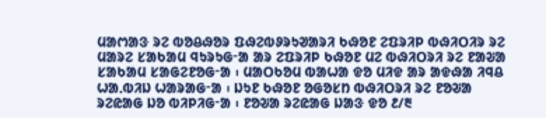ᱢᱟᱬᱟᱝ ᱨᱮ ᱵᱚᱪᱷᱚᱨ ᱯᱷᱮᱵᱽᱨᱩᱣᱟᱨᱤ ᱠᱷᱚᱱ ᱮᱯᱨᱤᱞ ᱵᱷᱤᱛᱤᱨ ᱨᱮ ᱢᱟᱨᱮ ᱥᱟᱠᱟᱢ ᱧᱩᱨᱩᱜᱼᱟ ᱟᱨ ᱮᱯᱨᱤᱞ ᱠᱷᱚᱱ ᱢᱮ ᱵᱷᱤᱛᱨᱤ ᱨᱮ ᱱᱟᱶᱟ ᱥᱟᱠᱟᱢ ᱥᱟᱜᱮᱱᱚᱜᱼᱟ ᱾ ᱢᱟᱛᱠᱚᱢ ᱵᱟᱦᱟ ᱫᱚ ᱢᱤᱫ ᱟᱨ ᱟᱫᱷᱟ ᱤᱧᱪ ᱦᱟᱹᱵᱤᱡ ᱦᱟᱨᱟᱜᱼᱟ ᱾ ᱡᱩᱱ ᱠᱷᱚᱱ ᱚᱜᱚᱥᱴ ᱵᱷᱤᱛᱨᱤ ᱨᱮ ᱱᱚᱶᱟ ᱨᱮᱭᱟᱜ ᱡᱚ ᱵᱤᱞᱤᱜᱼᱟ ᱾ ᱱᱚᱶᱟ ᱨᱮᱭᱟᱜ ᱡᱟᱝ ᱫᱚ ᱒/᱓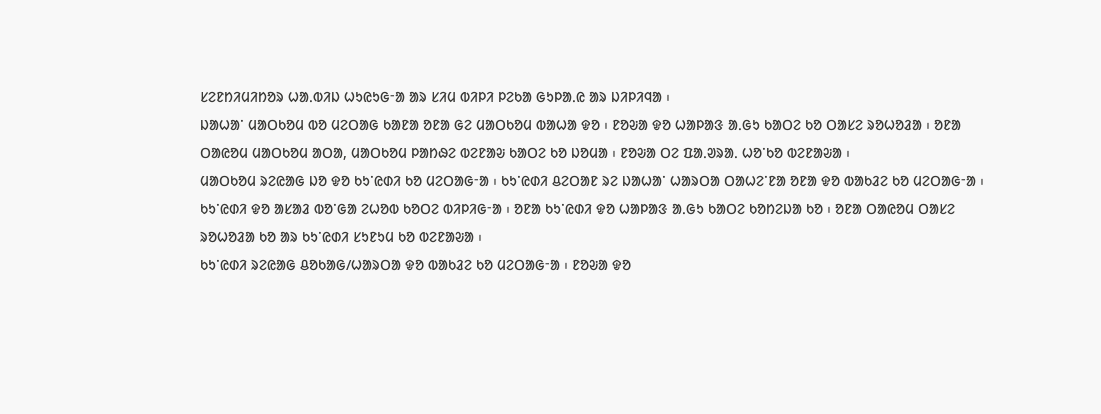ᱥᱮᱱᱴᱤᱢᱤᱴᱚᱨ ᱦᱟᱹᱵᱤᱡ ᱦᱩᱭᱩᱜᱼᱟ ᱟᱨ ᱥᱤᱢ ᱵᱤᱞᱤ ᱞᱮᱠᱟ ᱜᱩᱞᱟᱹᱭ ᱟᱨ ᱡᱤᱞᱤᱧᱟ ᱾
ᱡᱟᱦᱟᱸ ᱢᱟᱛᱠᱚᱢ ᱵᱚ ᱢᱮᱛᱟᱜ ᱠᱟᱱᱟ ᱚᱱᱟ ᱜᱮ ᱢᱟᱛᱠᱚᱢ ᱵᱟᱦᱟ ᱫᱚ ᱾ ᱱᱚᱶᱟ ᱫᱚ ᱦᱟᱞᱟᱝ ᱟᱹᱜᱩ ᱠᱟᱛᱮ ᱠᱚ ᱛᱟᱥᱮ ᱨᱚᱦᱚᱲᱟ ᱾ ᱚᱱᱟ ᱛᱟᱭᱚᱢ ᱢᱟᱛᱠᱚᱢ ᱟᱛᱟ, ᱢᱟᱛᱠᱚᱢ ᱞᱟᱴᱷᱮ ᱵᱮᱱᱟᱶ ᱠᱟᱛᱮ ᱠᱚ ᱡᱚᱢᱟ ᱾ ᱱᱚᱶᱟ ᱛᱮ ᱯᱟᱹᱣᱨᱟᱹ ᱦᱚᱸᱠᱚ ᱵᱮᱱᱟᱶᱟ ᱾
ᱢᱟᱛᱠᱚᱢ ᱨᱮᱭᱟᱜ ᱡᱚ ᱫᱚ ᱠᱩᱸᱭᱰᱤ ᱠᱚ ᱢᱮᱛᱟᱜᱼᱟ ᱾ ᱠᱩᱸᱭᱰᱤ ᱪᱮᱛᱟᱱ ᱨᱮ ᱡᱟᱦᱟᱸ ᱦᱟᱨᱛᱟ ᱛᱟᱦᱮᱸᱱᱟ ᱚᱱᱟ ᱫᱚ ᱵᱟᱠᱲᱮ ᱠᱚ ᱢᱮᱛᱟᱜᱼᱟ ᱾ ᱠᱩᱸᱭᱰᱤ ᱫᱚ ᱟᱥᱟᱲ ᱵᱚᱸᱜᱟ ᱮᱦᱚᱵ ᱠᱚᱛᱮ ᱵᱤᱞᱤᱜᱼᱟ ᱾ ᱚᱱᱟ ᱠᱩᱸᱭᱰᱤ ᱫᱚ ᱦᱟᱞᱟᱝ ᱟᱹᱜᱩ ᱠᱟᱛᱮ ᱠᱚᱴᱮᱡᱟ ᱠᱚ ᱾ ᱚᱱᱟ ᱛᱟᱭᱚᱢ ᱛᱟᱥᱮ ᱨᱚᱦᱚᱲᱟ ᱠᱚ ᱟᱨ ᱠᱩᱸᱭᱰᱤ ᱥᱩᱱᱩᱢ ᱠᱚ ᱵᱮᱱᱟᱶᱟ ᱾
ᱠᱩᱸᱭᱰᱤ ᱨᱮᱭᱟᱜ ᱪᱚᱠᱟᱜ/ᱦᱟᱨᱛᱟ ᱫᱚ ᱵᱟᱠᱲᱮ ᱠᱚ ᱢᱮᱛᱟᱜᱼᱟ ᱾ ᱱᱚᱶᱟ ᱫᱚ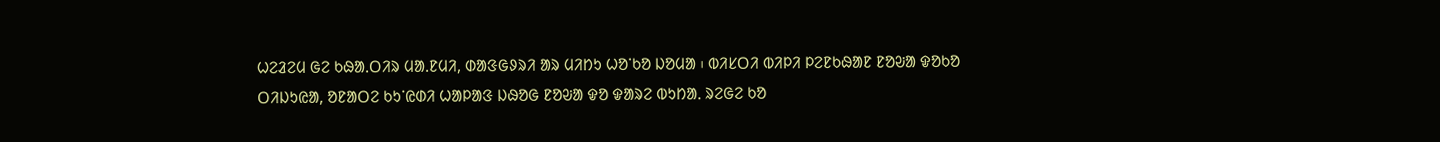ᱦᱮᱲᱮᱢ ᱜᱮ ᱠᱷᱟᱹᱛᱤᱨ ᱢᱟᱹᱱᱢᱤ, ᱰᱟᱝᱜᱽᱨᱤ ᱟᱨ ᱢᱤᱴᱩ ᱦᱚᱸᱠᱚ ᱡᱚᱢᱟ ᱾ ᱵᱤᱥᱛᱤ ᱵᱤᱞᱤ ᱞᱮᱱᱠᱷᱟᱱ ᱱᱚᱶᱟ ᱫᱚᱠᱚ ᱛᱤᱡᱩᱭᱟ, ᱚᱱᱟᱛᱮ ᱠᱩᱸᱭᱰᱤ ᱦᱟᱞᱟᱝ ᱡᱷᱚᱜ ᱱᱚᱶᱟ ᱫᱚ ᱫᱟᱨᱮ ᱵᱩᱴᱟᱹ ᱨᱮᱜᱮ ᱠᱚ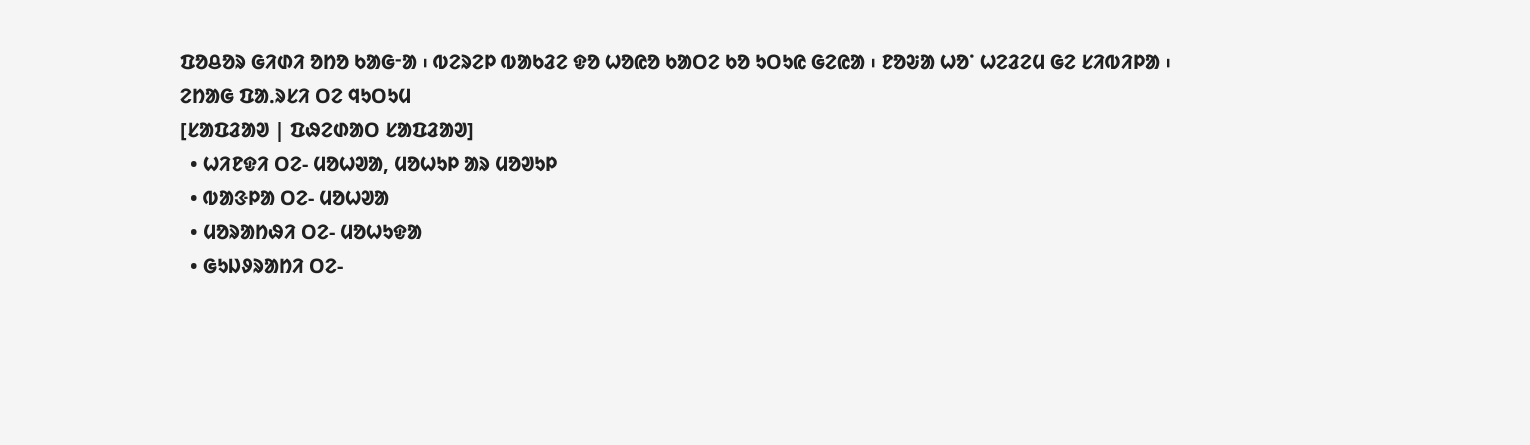ᱯᱚᱪᱚᱨ ᱜᱤᱰᱤ ᱚᱴᱚ ᱠᱟᱜᱼᱟ ᱾ ᱵᱮᱨᱮᱞ ᱵᱟᱠᱲᱮ ᱫᱚ ᱦᱚᱭᱚ ᱠᱟᱛᱮ ᱠᱚ ᱩᱛᱩᱭ ᱜᱮᱭᱟ ᱾ ᱱᱚᱶᱟ ᱦᱚᱸ ᱦᱮᱲᱮᱢ ᱜᱮ ᱥᱤᱵᱤᱞᱟ ᱾
ᱮᱴᱟᱜ ᱯᱟᱹᱨᱥᱤ ᱛᱮ ᱧᱩᱛᱩᱢ
[ᱥᱟᱯᱲᱟᱣ | ᱯᱷᱮᱰᱟᱛ ᱥᱟᱯᱲᱟᱣ]
  • ᱦᱤᱱᱫᱤ ᱛᱮ- ᱢᱚᱦᱣᱟ, ᱢᱚᱦᱩᱞ ᱟᱨ ᱢᱚᱣᱩᱞ
  • ᱵᱟᱝᱞᱟ ᱛᱮ- ᱢᱚᱦᱣᱟ
  • ᱢᱚᱨᱟᱴᱷᱤ ᱛᱮ- ᱢᱚᱦᱩᱫᱟ
  • ᱜᱩᱡᱽᱨᱟᱴᱤ ᱛᱮ-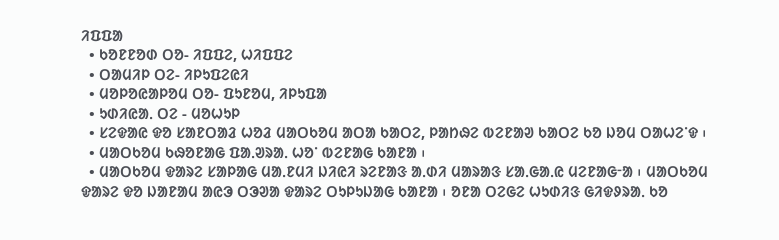ᱤᱯᱯᱟ
  • ᱠᱚᱱᱱᱚᱰ ᱛᱚ- ᱤᱯᱯᱮ, ᱦᱤᱯᱯᱮ
  • ᱛᱟᱢᱤᱞ ᱛᱮ- ᱤᱞᱩᱯᱮᱭᱤ
  • ᱢᱚᱞᱚᱭᱟᱞᱚᱢ ᱛᱚ- ᱯᱩᱱᱚᱢ, ᱤᱞᱩᱯᱟ
  • ᱩᱰᱤᱭᱟᱹ ᱛᱮ - ᱢᱚᱦᱩᱞ
  • ᱥᱮᱫᱟᱭ ᱫᱚ ᱥᱟᱱᱛᱟᱲ ᱦᱚᱲ ᱢᱟᱛᱠᱚᱢ ᱟᱛᱟ ᱠᱟᱛᱮ, ᱞᱟᱴᱷᱮ ᱵᱮᱱᱟᱣ ᱠᱟᱛᱮ ᱠᱚ ᱡᱚᱢ ᱛᱟᱦᱮᱸᱫ ᱾
  • ᱢᱟᱛᱠᱚᱢ ᱠᱷᱚᱱᱟᱜ ᱯᱟᱹᱣᱨᱟᱹ ᱦᱚᱸ ᱵᱮᱱᱟᱜ ᱠᱟᱱᱟ ᱾
  • ᱢᱟᱛᱠᱚᱢ ᱫᱟᱨᱮ ᱥᱟᱞᱟᱜ ᱢᱟᱹᱱᱢᱤ ᱡᱤᱭᱤ ᱨᱮᱱᱟᱝ ᱟᱹᱰᱤ ᱢᱟᱨᱟᱝ ᱥᱟᱹᱜᱟᱹᱭ ᱢᱮᱱᱟᱜᱼᱟ ᱾ ᱢᱟᱛᱠᱚᱢ ᱫᱟᱨᱮ ᱫᱚ ᱡᱟᱱᱟᱢ ᱟᱭᱳ ᱛᱳᱣᱟ ᱫᱟᱨᱮ ᱛᱩᱞᱩᱡᱟᱜ ᱠᱟᱱᱟ ᱾ ᱚᱱᱟ ᱛᱮᱜᱮ ᱦᱩᱰᱤᱝ ᱜᱤᱫᱽᱨᱟᱹ ᱠᱚ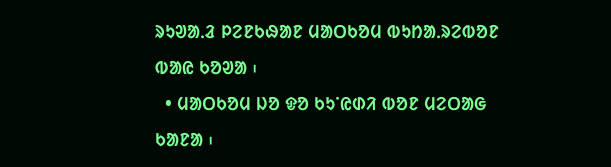ᱨᱩᱣᱟᱹᱲ ᱞᱮᱱᱠᱷᱟᱱ ᱢᱟᱛᱠᱚᱢ ᱵᱩᱴᱟᱹᱨᱮᱵᱚᱱ ᱵᱟᱭ ᱠᱚᱣᱟ ᱾
  • ᱢᱟᱛᱠᱚᱢ ᱡᱚ ᱫᱚ ᱠᱩᱸᱭᱰᱤ ᱵᱚᱱ ᱢᱮᱛᱟᱜ ᱠᱟᱱᱟ ᱾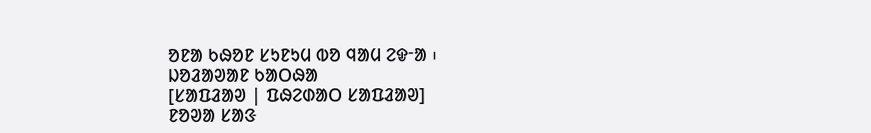ᱚᱱᱟ ᱠᱷᱚᱱ ᱥᱩᱱᱩᱢ ᱵᱚ ᱧᱟᱢ ᱮᱫᱼᱟ ᱾
ᱡᱚᱲᱟᱣᱟᱱ ᱠᱟᱛᱷᱟ
[ᱥᱟᱯᱲᱟᱣ | ᱯᱷᱮᱰᱟᱛ ᱥᱟᱯᱲᱟᱣ]
ᱱᱚᱣᱟ ᱥᱟᱝ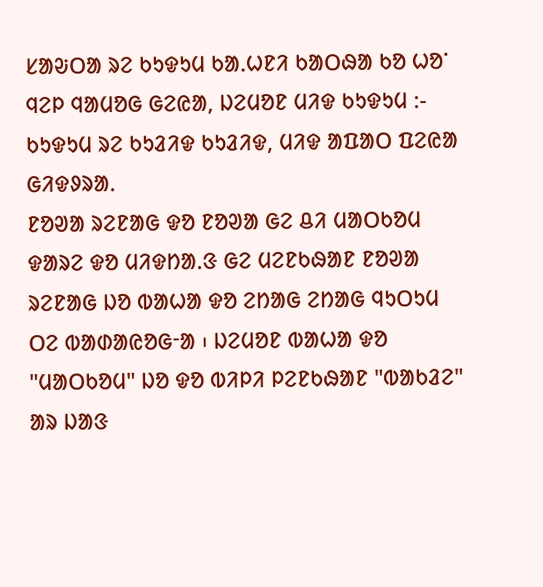ᱥᱟᱶᱛᱟ ᱨᱮ ᱠᱩᱫᱩᱢ ᱠᱟᱹᱦᱱᱤ ᱠᱟᱛᱷᱟ ᱠᱚ ᱦᱚᱸ ᱧᱮᱞ ᱧᱟᱢᱚᱜ ᱜᱮᱭᱟ, ᱡᱮᱢᱚᱱ ᱢᱤᱫ ᱠᱩᱫᱩᱢ :-
ᱠᱩᱫᱩᱢ ᱨᱮ ᱠᱩᱲᱤᱫ ᱠᱩᱲᱤᱫ, ᱢᱤᱫ ᱟᱯᱟᱛ ᱯᱮᱭᱟ ᱜᱤᱫᱽᱨᱟᱹ
ᱱᱚᱣᱟ ᱨᱮᱱᱟᱜ ᱫᱚ ᱱᱚᱣᱟ ᱜᱮ ᱪᱤ ᱢᱟᱛᱠᱚᱢ ᱫᱟᱨᱮ ᱫᱚ ᱢᱤᱫᱴᱟᱹᱝ ᱜᱮ ᱢᱮᱱᱠᱷᱟᱱ ᱱᱚᱣᱟ ᱨᱮᱱᱟᱜ ᱡᱚ ᱵᱟᱦᱟ ᱫᱚ ᱮᱴᱟᱜ ᱮᱴᱟᱜ ᱧᱩᱛᱩᱢ ᱛᱮ ᱵᱟᱰᱟᱭᱚᱜᱼᱟ ᱾ ᱡᱮᱢᱚᱱ ᱵᱟᱦᱟ ᱫᱚ "ᱢᱟᱛᱠᱚᱢ" ᱡᱚ ᱫᱚ ᱵᱤᱞᱤ ᱞᱮᱱᱠᱷᱟᱱ "ᱵᱟᱠᱲᱮ" ᱟᱨ ᱡᱟᱝ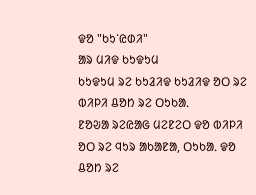ᱫᱚ "ᱠᱩᱸᱭᱰᱤ"
ᱟᱨ ᱢᱤᱫ ᱠᱩᱫᱩᱢ
ᱠᱩᱫᱩᱢ ᱨᱮ ᱠᱩᱲᱤᱫ ᱠᱩᱲᱤᱫ ᱚᱛ ᱨᱮ ᱵᱤᱞᱤ ᱪᱚᱴ ᱨᱮ ᱛᱩᱠᱟᱹ
ᱱᱚᱶᱟ ᱨᱮᱭᱟᱜ ᱢᱮᱱᱮᱛ ᱫᱚ ᱵᱤᱞᱤ ᱚᱛ ᱨᱮ ᱧᱩᱨ ᱟᱠᱟᱱᱟ, ᱛᱩᱠᱟᱹ ᱫᱚ ᱪᱚᱴ ᱨᱮ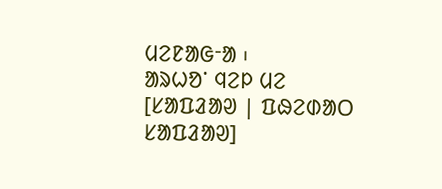ᱢᱮᱱᱟᱜᱼᱟ ᱾
ᱟᱨᱦᱚᱸ ᱧᱮᱞ ᱢᱮ
[ᱥᱟᱯᱲᱟᱣ | ᱯᱷᱮᱰᱟᱛ ᱥᱟᱯᱲᱟᱣ]